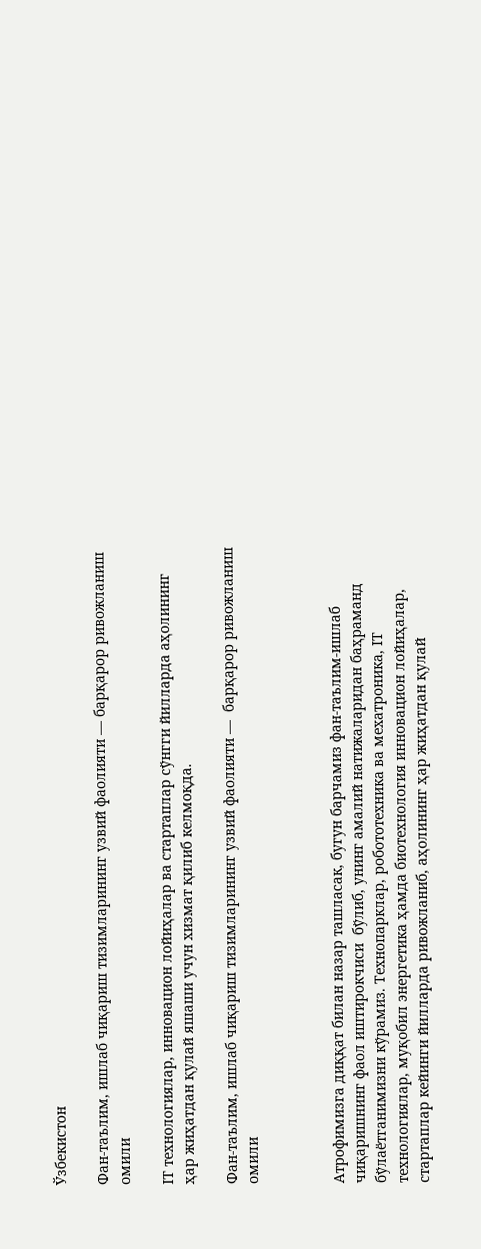Ўзбекистон

Фан-таълим, ишлаб чиқариш тизимларининг узвий фаолияти — барқарор ривожланиш омили

IТ технологиялар, инновацион лойиҳалар ва стартаплар сўнгги йилларда аҳолининг ҳар жиҳатдан қулай яшаши учун хизмат қилиб келмоқда.

Фан-таълим, ишлаб чиқариш тизимларининг узвий фаолияти —  барқарор ривожланиш омили



Атрофимизга диққат билан назар ташласак, бугун барчамиз фан-таълим-ишлаб чиқаришнинг фаол иштирокчиси  бўлиб, унинг амалий натижаларидан баҳраманд бўлаётганимизни кўрамиз. Технопарклар, робототехника ва мехатроника, IТ технологиялар, муқобил энергетика ҳамда биотехнология инновацион лойиҳалар, стартаплар кейинги йилларда ривожланиб, аҳолининг ҳар жиҳатдан қулай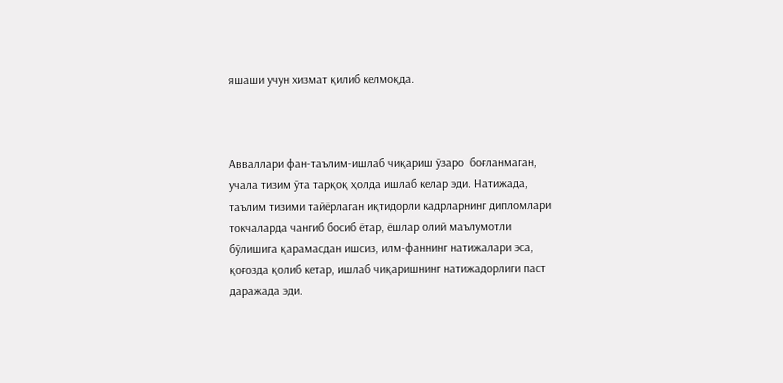яшаши учун хизмат қилиб келмоқда.



Авваллари фан-таълим-ишлаб чиқариш ўзаро  боғланмаган, учала тизим ўта тарқоқ ҳолда ишлаб келар эди. Натижада, таълим тизими тайёрлаган иқтидорли кадрларнинг дипломлари токчаларда чангиб босиб ётар, ёшлар олий маълумотли бўлишига қарамасдан ишсиз, илм-фаннинг натижалари эса, қоғозда қолиб кетар, ишлаб чиқаришнинг натижадорлиги паст даражада эди.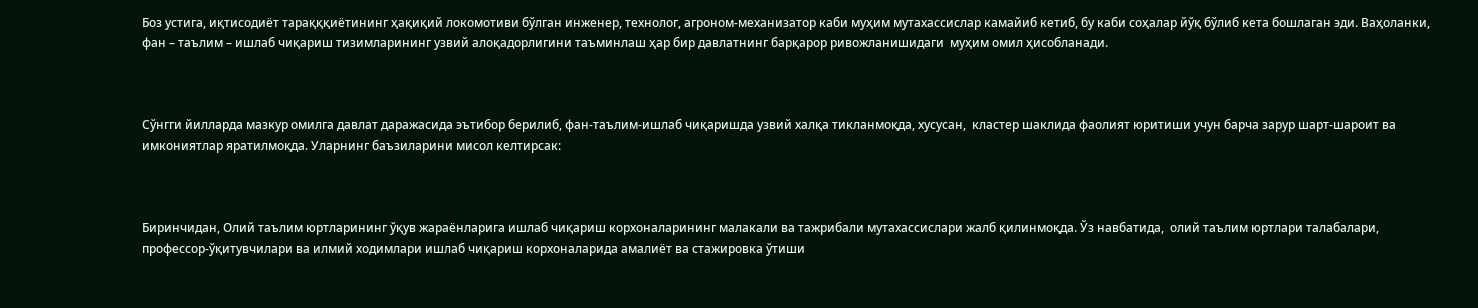Боз устига, иқтисодиёт тарақққиётининг ҳақиқий локомотиви бўлган инженер, технолог, агроном-механизатор каби муҳим мутахассислар камайиб кетиб, бу каби соҳалар йўқ бўлиб кета бошлаган эди. Ваҳоланки, фан – таълим – ишлаб чиқариш тизимларининг узвий алоқадорлигини таъминлаш ҳар бир давлатнинг барқарор ривожланишидаги  муҳим омил ҳисобланади.



Сўнгги йилларда мазкур омилга давлат даражасида эътибор берилиб, фан-таълим-ишлаб чиқаришда узвий халқа тикланмоқда, хусусан,  кластер шаклида фаолият юритиши учун барча зарур шарт-шароит ва имкониятлар яратилмоқда. Уларнинг баъзиларини мисол келтирсак:



Биринчидан, Олий таълим юртларининг ўқув жараёнларига ишлаб чиқариш корхоналарининг малакали ва тажрибали мутахассислари жалб қилинмоқда. Ўз навбатида,  олий таълим юртлари талабалари, профессор-ўқитувчилари ва илмий ходимлари ишлаб чиқариш корхоналарида амалиёт ва стажировка ўтиши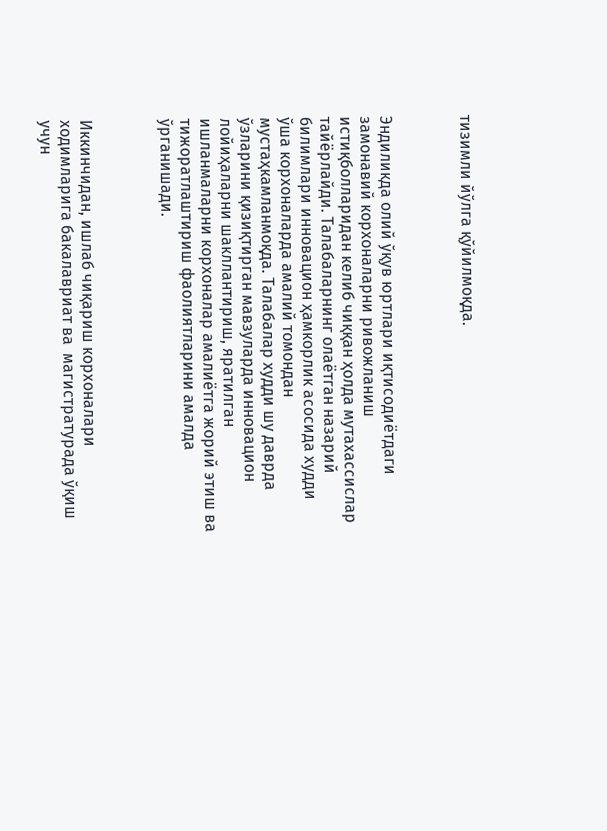тизимли йўлга қўйилмоқда.



Эндиликда олий ўқув юртлари иқтисодиётдаги замонавий корхоналарни ривожланиш истиқболларидан келиб чиққан ҳолда мутахассислар тайёрлайди. Талабаларнинг олаётган назарий билимлари инновацион ҳамкорлик асосида худди ўша корхоналарда амалий томондан мустаҳкамланмоқда. Талабалар худди шу даврда ўзларини қизиқтирган мавзуларда инновацион лойиҳаларни шакллантириш, яратилган ишланмаларни корхоналар амалиётга жорий этиш ва тижоратлаштириш фаолиятларини амалда ўрганишади.



Иккинчидан, ишлаб чиқариш корхоналари ходимларига бакалавриат ва  магистратурада ўқиш учун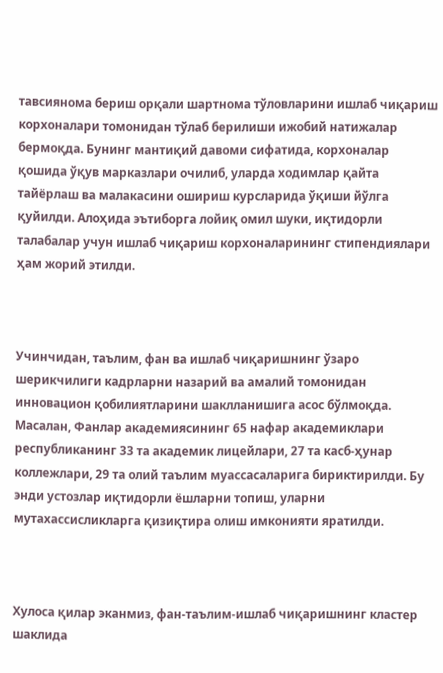тавсиянома бериш орқали шартнома тўловларини ишлаб чиқариш корхоналари томонидан тўлаб берилиши ижобий натижалар бермоқда. Бунинг мантиқий давоми сифатида, корхоналар қошида ўқув марказлари очилиб, уларда ходимлар қайта тайёрлаш ва малакасини ошириш курсларида ўқиши йўлга қуйилди. Алоҳида эътиборга лойиқ омил шуки, иқтидорли талабалар учун ишлаб чиқариш корхоналарининг стипендиялари ҳам жорий этилди.



Учинчидан, таълим, фан ва ишлаб чиқаришнинг ўзаро шерикчилиги кадрларни назарий ва амалий томонидан инновацион қобилиятларини шаклланишига асос бўлмоқда. Масалан, Фанлар академиясининг 65 нафар академиклари республиканинг 33 та академик лицейлари, 27 та касб-ҳунар коллежлари, 29 та олий таълим муассасаларига бириктирилди. Бу энди устозлар иқтидорли ёшларни топиш, уларни мутахассисликларга қизиқтира олиш имконияти яратилди.



Хулоса қилар эканмиз, фан-таълим-ишлаб чиқаришнинг кластер шаклида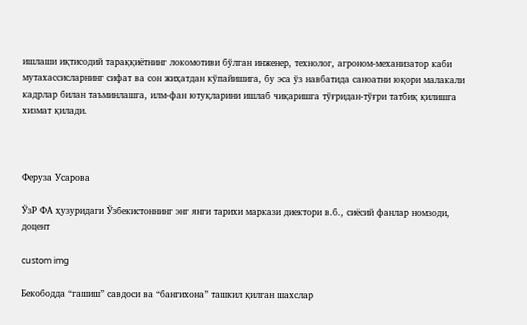ишлаши иқтисодий тараққиётнинг локомотиви бўлган инженер, технолог, агроном-механизатор каби мутахассисларнинг сифат ва сон жиҳатдан кўпайишига, бу эса ўз навбатида саноатни юқори малакали кадрлар билан таъминлашга, илм-фан ютуқларини ишлаб чиқаришга тўғридан-тўғри татбиқ қилишга хизмат қилади.



Феруза Усарова

ЎзР ФА ҳузуридаги Ўзбекистоннинг энг янги тарихи маркази диектори в.б., сиёсий фанлар номзоди, доцент

custom img

Бекободда “гашиш” савдоси ва “бангихона” ташкил қилган шахслар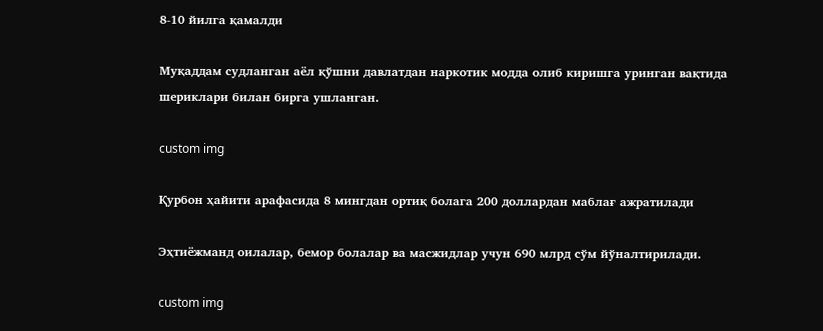8-10 йилга қамалди

Муқаддам судланган аёл қўшни давлатдан наркотик модда олиб киришга уринган вақтида шериклари билан бирга ушланган.

custom img

Қурбон ҳайити арафасида 8 мингдан ортиқ болага 200 доллардан маблағ ажратилади

Эҳтиёжманд оилалар, бемор болалар ва масжидлар учун 690 млрд сўм йўналтирилади.

custom img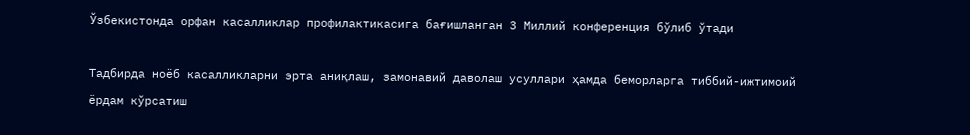Ўзбекистонда орфан касалликлар профилактикасига бағишланган 3 Миллий конференция бўлиб ўтади

Тадбирда ноёб касалликларни эрта аниқлаш, замонавий даволаш усуллари ҳамда беморларга тиббий-ижтимоий ёрдам кўрсатиш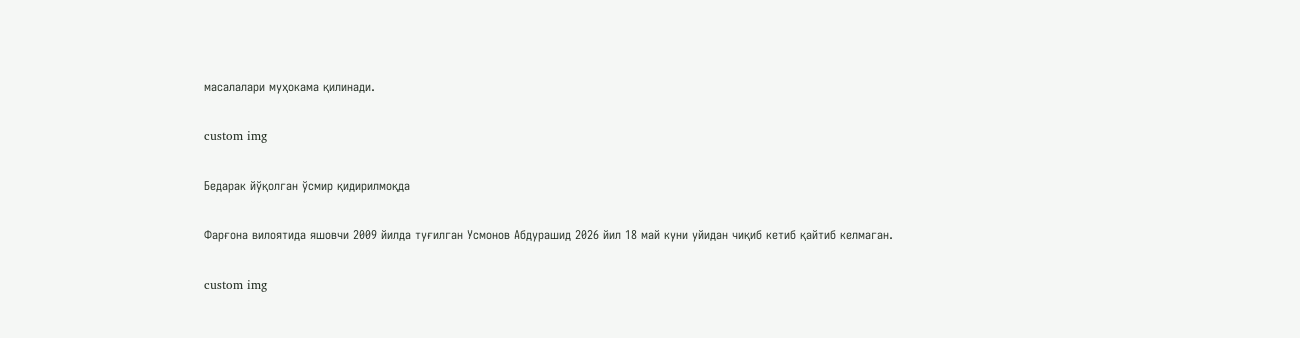масалалари муҳокама қилинади.

custom img

Бедарак йўқолган ўсмир қидирилмоқда

Фарғона вилоятида яшовчи 2009 йилда туғилган Усмонов Абдурашид 2026 йил 18 май куни уйидан чиқиб кетиб қайтиб келмаган.

custom img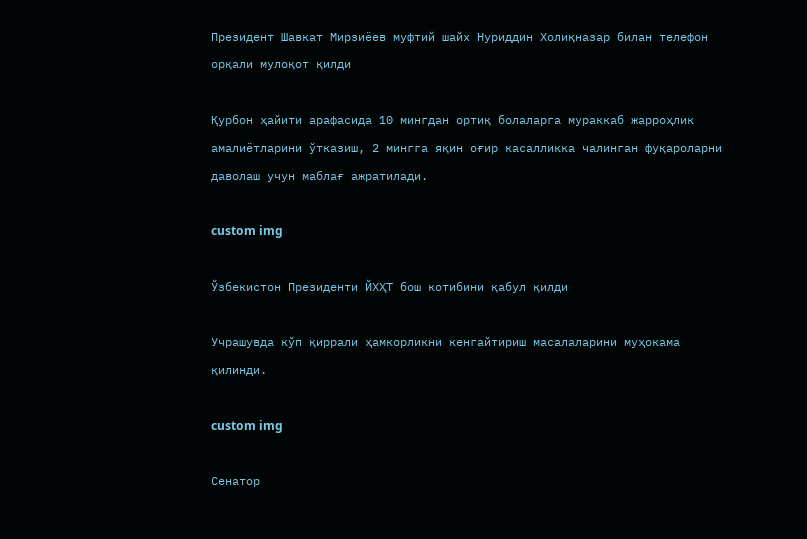Президент Шавкат Мирзиёев муфтий шайх Нуриддин Холиқназар билан телефон орқали мулоқот қилди

Қурбон ҳайити арафасида 10 мингдан ортиқ болаларга мураккаб жарроҳлик амалиётларини ўтказиш, 2 мингга яқин оғир касалликка чалинган фуқароларни даволаш учун маблағ ажратилади.

custom img

Ўзбекистон Президенти ЙХҲТ бош котибини қабул қилди

Учрашувда кўп қиррали ҳамкорликни кенгайтириш масалаларини муҳокама қилинди.

custom img

Сенатор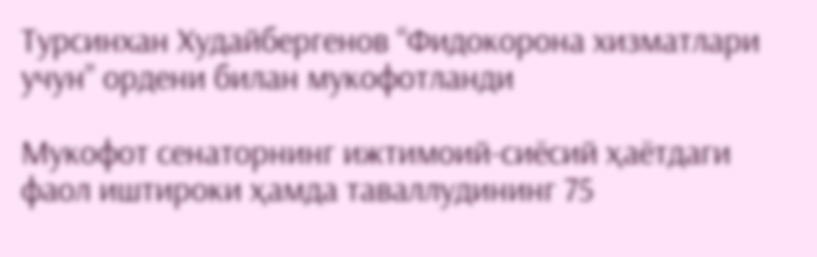Турсинхан Худайбергенов “Фидокорона хизматлари учун” ордени билан мукофотланди

Мукофот сенаторнинг ижтимоий-сиёсий ҳаётдаги фаол иштироки ҳамда таваллудининг 75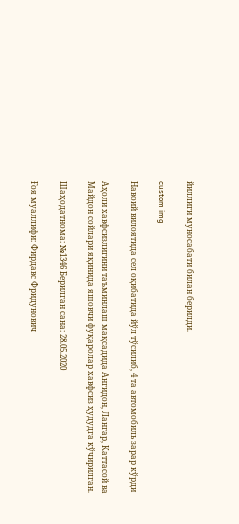йиллиги муносабати билан берилди.

custom img

Навоий вилоятида сел оқибатида йўл тўсилиб, 4 та автомобиль зарар кўрди

Аҳоли хавфсизлигини таъминлаш мақсадида Ангидон, Лангар, Каттасой ва Майдон сойлари яқинида яшовчи фуқаролар хавфсиз ҳудудга кўчирилган.

Шаҳодатнома: №1346 Берилган сана: 28.05.2020

Ғоя муаллифи: Фирдавс Фридунович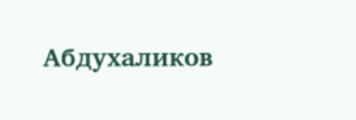Абдухаликов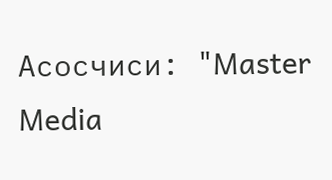Асосчиси: "Master Media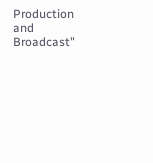Production and Broadcast"